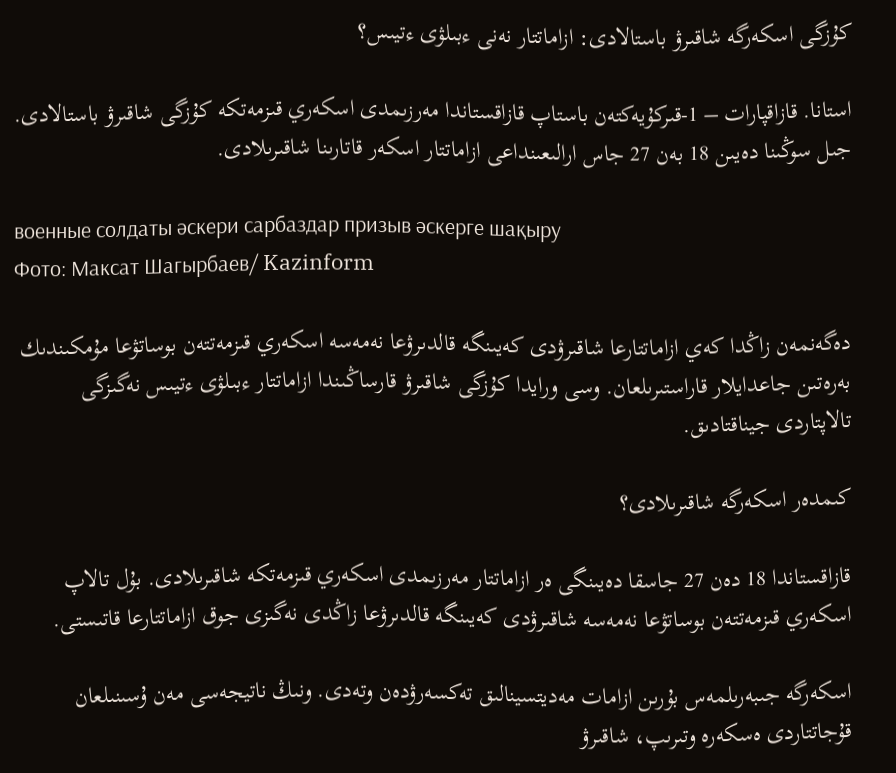كۇزگى اسكەرگە شاقىرۋ باستالادى: ازاماتتار نەنى ءبىلۋى ءتيىس؟

استانا. قازاقپارات – 1-قىركۇيەكتەن باستاپ قازاقستاندا مەرزىمدى اسكەري قىزمەتكە كۇزگى شاقىرۋ باستالادى. جىل سوڭىنا دەيىن 18 بەن 27 جاس ارالىعىنداعى ازاماتتار اسكەر قاتارىنا شاقىرىلادى.

военные солдаты әскери сарбаздар призыв әскерге шақыру
Фото: Максат Шагырбаев/ Kazinform

دەگەنمەن زاڭدا كەي ازاماتتارعا شاقىرۋدى كەيىنگە قالدىرۋعا نەمەسە اسكەري قىزمەتتەن بوساتۋعا مۇمكىندىك بەرەتىن جاعدايلار قاراستىرىلعان. وسى ورايدا كۇزگى شاقىرۋ قارساڭىندا ازاماتتار ءبىلۋى ءتيىس نەگىزگى تالاپتاردى جيناقتادىق.

كىمدەر اسكەرگە شاقىرىلادى؟

قازاقستاندا 18 دەن 27 جاسقا دەيىنگى ەر ازاماتتار مەرزىمدى اسكەري قىزمەتكە شاقىرىلادى. بۇل تالاپ اسكەري قىزمەتتەن بوساتۋعا نەمەسە شاقىرۋدى كەيىنگە قالدىرۋعا زاڭدى نەگىزى جوق ازاماتتارعا قاتىستى.

اسكەرگە جىبەرىلمەس بۇرىن ازامات مەديتسينالىق تەكسەرۋدەن وتەدى. ونىڭ ناتيجەسى مەن ۇسىنىلعان قۇجاتتاردى ەسكەرە وتىرىپ، شاقىرۋ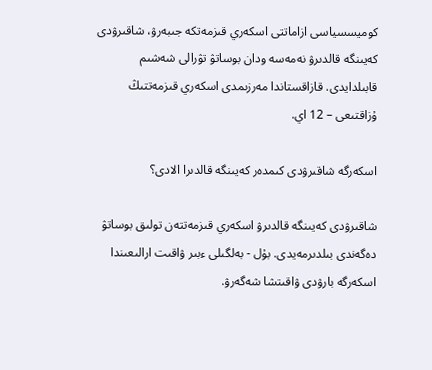كوميسسياسى ازاماتتى اسكەري قىزمەتكە جىبەرۋ، شاقىرۋدى كەيىنگە قالدىرۋ نەمەسە ودان بوساتۋ تۋرالى شەشىم قابىلدايدى. قازاقستاندا مەرزىمدى اسكەري قىزمەتتىڭ ۇزاقتىعى – 12 اي.

اسكەرگە شاقىرۋدى كىمدەر كەيىنگە قالدىرا الادى؟

شاقىرۋدى كەيىنگە قالدىرۋ اسكەري قىزمەتتەن تولىق بوساتۋ دەگەندى بىلدىرمەيدى. بۇل - بەلگىلى ءبىر ۋاقىت ارالىعىندا اسكەرگە بارۋدى ۋاقىتشا شەگەرۋ.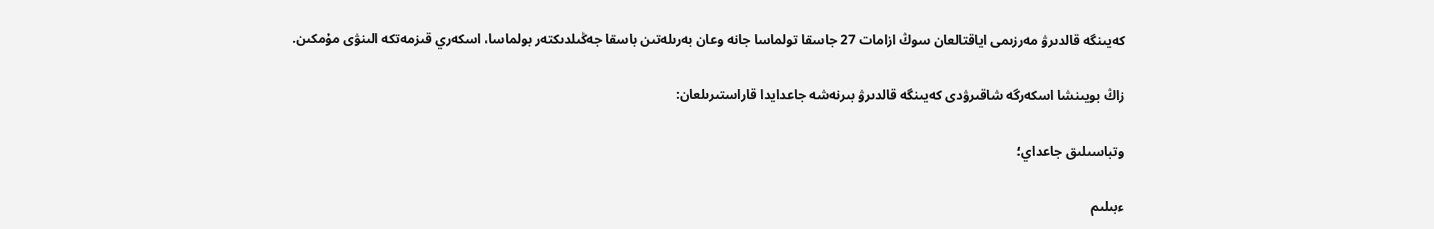كەيىنگە قالدىرۋ مەرزىمى اياقتالعان سوڭ ازامات 27 جاسقا تولماسا جانە وعان بەرىلەتىن باسقا جەڭىلدىكتەر بولماسا، اسكەري قىزمەتكە الىنۋى مۇمكىن.

زاڭ بويىنشا اسكەرگە شاقىرۋدى كەيىنگە قالدىرۋ بىرنەشە جاعدايدا قاراستىرىلعان:

وتباسىلىق جاعداي؛

ءبىلىم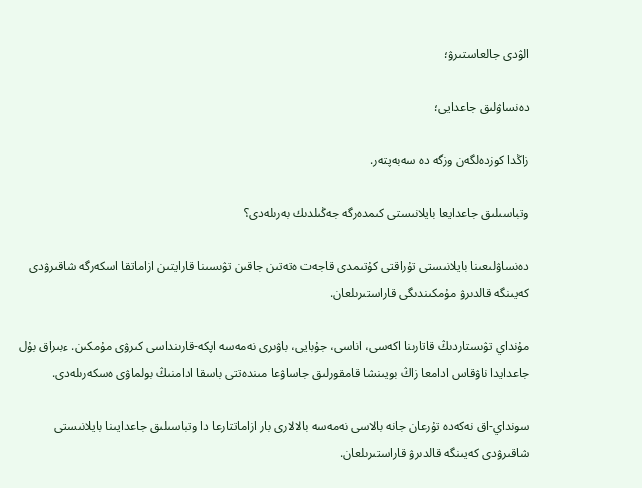الۋدى جالعاستىرۋ؛

دەنساۋلىق جاعدايى؛

زاڭدا كوزدەلگەن وزگە دە سەبەپتەر.

وتباسىلىق جاعدايعا بايلانىستى كىمدەرگە جەڭىلدىك بەرىلەدى؟

دەنساۋلىعىنا بايلانىستى تۇراقتى كۇتىمدى قاجەت ەتەتىن جاقىن تۋىسىنا قارايتىن ازاماتقا اسكەرگە شاقىرۋدى كەيىنگە قالدىرۋ مۇمكىندىگى قاراستىرىلعان.

مۇنداي تۋىستاردىڭ قاتارىنا اكەسى، اناسى، جۇبايى، باۋىرى نەمەسە اپكە-قارىنداسى كىرۋى مۇمكىن. ءبىراق بۇل جاعدايدا ناۋقاس ادامعا زاڭ بويىنشا قامقورلىق جاساۋعا مىندەتتى باسقا ادامنىڭ بولماۋى ەسكەرىلەدى.

سونداي-اق نەكەدە تۇرعان جانە بالاسى نەمەسە بالالارى بار ازاماتتارعا دا وتباسىلىق جاعدايىنا بايلانىستى شاقىرۋدى كەيىنگە قالدىرۋ قاراستىرىلعان.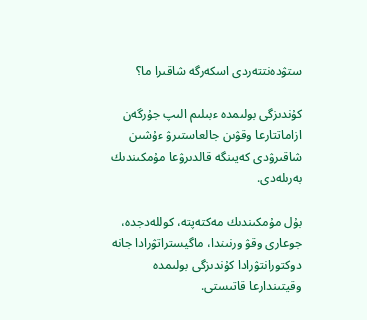ستۋدەنتتەردى اسكەرگە شاقىرا ما؟

كۇندىزگى بولىمدە ءبىلىم الىپ جۇرگەن ازاماتتارعا وقۋىن جالعاستىرۋ ءۇشىن شاقىرۋدى كەيىنگە قالدىرۋعا مۇمكىندىك بەرىلەدى.

بۇل مۇمكىندىك مەكتەپتە، كوللەدجدە، جوعارى وقۋ ورنىندا، ماگيستراتۋرادا جانە دوكتورانتۋرادا كۇندىزگى بولىمدە وقيتىندارعا قاتىستى.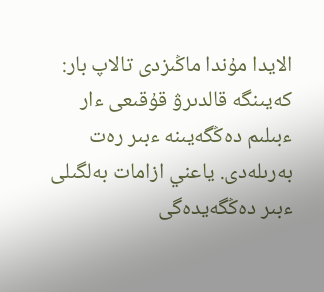الايدا مۇندا ماڭىزدى تالاپ بار: كەيىنگە قالدىرۋ قۇقىعى ءار ءبىلىم دەڭگەيىنە ءبىر رەت بەرىلەدى. ياعني ازامات بەلگىلى ءبىر دەڭگەيدەگى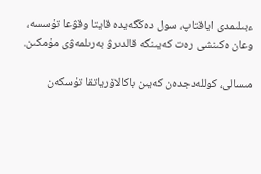ءبىلىمدى اياقتاپ، سول دەڭگەيدە قايتا وقۋعا تۇسسە، وعان ەكىنشى رەت كەيىنگە قالدىرۋ بەرىلمەۋى مۇمكىن.

مىسالى، كوللەدجدەن كەيىن باكالاۆرياتقا تۇسكەن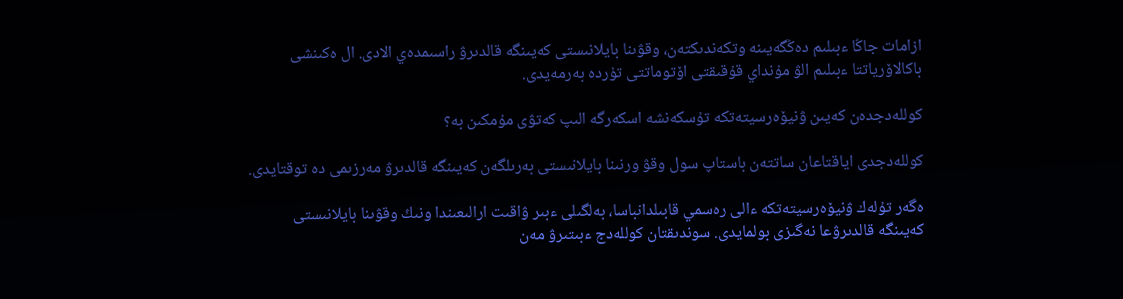ازامات جاڭا ءبىلىم دەڭگەيىنە وتكەندىكتەن، وقۋىنا بايلانىستى كەيىنگە قالدىرۋ راسىمدەي الادى. ال ەكىنشى باكالاۆرياتتا ءبىلىم الۋ مۇنداي قۇقىقتى اۆتوماتتى تۇردە بەرمەيدى.

كوللەدجدەن كەيىن ۋنيۆەرسيتەتكە تۇسكەنشە اسكەرگە الىپ كەتۋى مۇمكىن بە؟

كوللەدجدى اياقتاعان ساتتەن باستاپ سول وقۋ ورنىنا بايلانىستى بەرىلگەن كەيىنگە قالدىرۋ مەرزىمى دە توقتايدى.

ەگەر تۇلەك ۋنيۆەرسيتەتكە ءالى رەسمي قابىلدانباسا، بەلگىلى ءبىر ۋاقىت ارالىعىندا ونىڭ وقۋىنا بايلانىستى كەيىنگە قالدىرۋعا نەگىزى بولمايدى. سوندىقتان كوللەدج ءبىتىرۋ مەن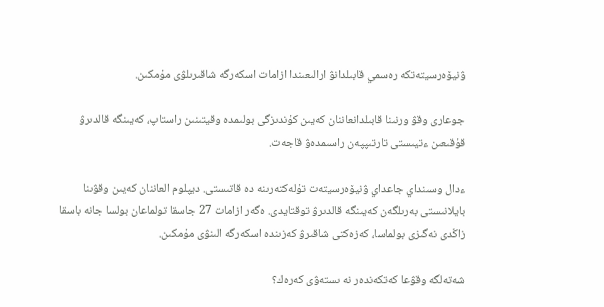ۋنيۆەرسيتەتكە رەسمي قابىلدانۋ ارالىعىندا ازامات اسكەرگە شاقىرىلۋى مۇمكىن.

جوعارى وقۋ ورنىنا قابىلدانعاننان كەيىن كۇندىزگى بولىمدە وقيتىنىن راستاپ، كەيىنگە قالدىرۋ قۇقىعىن ءتيىستى تارتىپپەن راسىمدەۋ قاجەت.

ءدال وسىنداي جاعداي ۋنيۆەرسيتەت تۇلەكتەرىنە دە قاتىستى. ديپلوم العاننان كەيىن وقۋىنا بايلانىستى بەرىلگەن كەيىنگە قالدىرۋ توقتايدى. ەگەر ازامات 27 جاسقا تولماعان بولسا جانە باسقا زاڭدى نەگىزى بولماسا، كەزەكتى شاقىرۋ كەزىندە اسكەرگە الىنۋى مۇمكىن.

شەتەلگە وقۋعا كەتكەندەر نە ىستەۋى كەرەك؟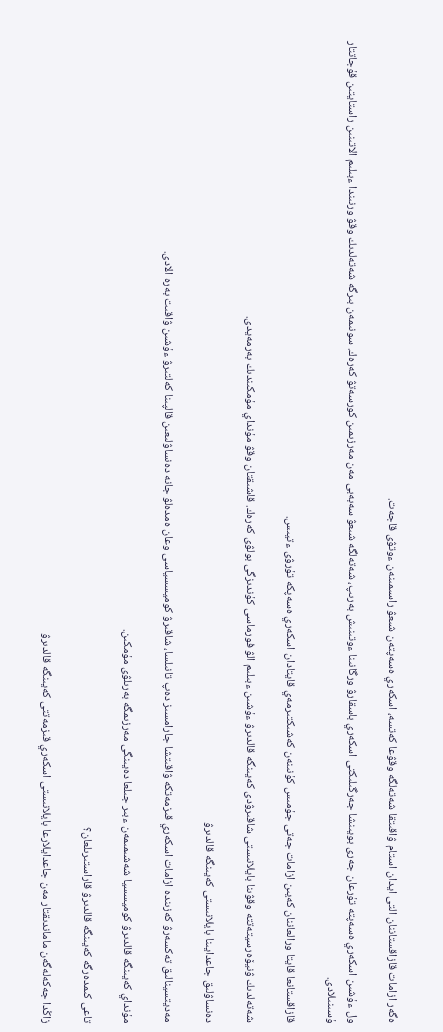ەگەر ازامات قازاقستاننان التى ايدان استام ۋاقىتقا شەتەلگە وقۋعا كەتسە، اسكەري ەسەپتەن شىعۋ راسىمىنەن ءوتۋى قاجەت.

ول ءۇشىن اسكەري ەسەپتە تۇرعان جەرى بويىنشا جەرگىلىكتى اسكەري باسقارۋ ورگانىنا ءوتىنىش بەرىپ، شەتەلگە شىعۋ سەبەبى مەن مەرزىمىن كورسەتۋ كەرەك. سونىمەن بىرگە شەتەلدىك وقۋ ورنىندا ءبىلىم الاتىنىن راستايتىن قۇجاتتار ۇسىنىلادى.

قازاقستانعا قايتا ورالعاننان كەيىن ازامات جەتى جۇمىس كۇنىنەن كەشىكتىرمەي قايتادان اسكەري ەسەپكە تۇرۋى ءتيىس.

شەتەلدىك ۋنيۆەرسيتەتتە وقۋىنا بايلانىستى شاقىرۋدى كەيىنگە قالدىرۋ ءۇشىن ءبىلىم الۋ فورماسى كۇندىزگى بولۋى كەرەك. قاشىقتان وقۋ مۇنداي مۇمكىندىك بەرمەيدى.

دەنساۋلىق جاعدايىنا بايلانىستى كەيىنگە قالدىرۋ

مەديتسينالىق تەكسەرۋ كەزىندە ازامات اسكەري قىزمەتكە ۋاقىتشا جارامسىز دەپ تانىلسا، شاقىرۋ كوميسسياسى وعان ەمدەلۋ جانە دەنساۋلىعىن قالپىنا كەلتىرۋ ءۇشىن ۋاقىت بەرە الادى.

مۇنداي كەيىنگە قالدىرۋ كوميسسيا شەشىمىمەن ءبىر جىلعا دەيىنگى مەرزىمگە بەرىلۋى مۇمكىن.

تاعى كىمدەرگە كەيىنگە قالدىرۋ قاراستىرىلعان؟

زاڭدا جەكەلەگەن ماماندىقتار مەن جاعدايلارعا بايلانىستى اسكەري قىزمەتتى كەيىنگە قالدىرۋ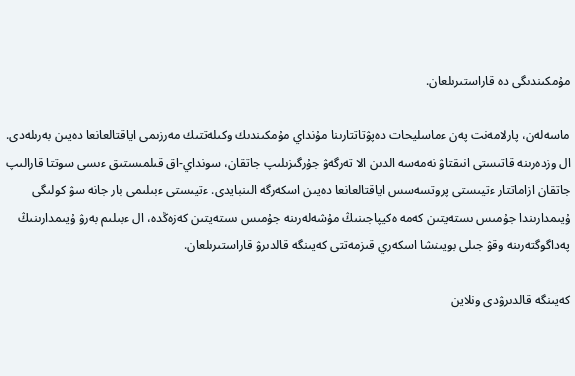مۇمكىندىگى دە قاراستىرىلعان.

ماسەلەن، پارلامەنت پەن ءماسليحات دەپۋتاتتارىنا مۇنداي مۇمكىندىك وكىلەتتىك مەرزىمى اياقتالعانعا دەيىن بەرىلەدى. ال وزدەرىنە قاتىستى انىقتاۋ نەمەسە الدىن الا تەرگەۋ جۇرگىزىلىپ جاتقان، سونداي-اق قىلمىستىق ءىسى سوتتا قارالىپ جاتقان ازاماتتار ءتيىستى پروتسەسس اياقتالعانعا دەيىن اسكەرگە الىنبايدى. ءتيىستى ءبىلىمى بار جانە سۋ كولىگى ۇيىمدارىندا جۇمىس ىستەيتىن كەمە ەكيپاجىنىڭ مۇشەلەرىنە جۇمىس ىستەيتىن كەزەڭدە، ال ءبىلىم بەرۋ ۇيىمدارىنىڭ پەداگوگتەرىنە وقۋ جىلى بويىنشا اسكەري قىزمەتتى كەيىنگە قالدىرۋ قاراستىرىلعان.

كەيىنگە قالدىرۋدى ونلاين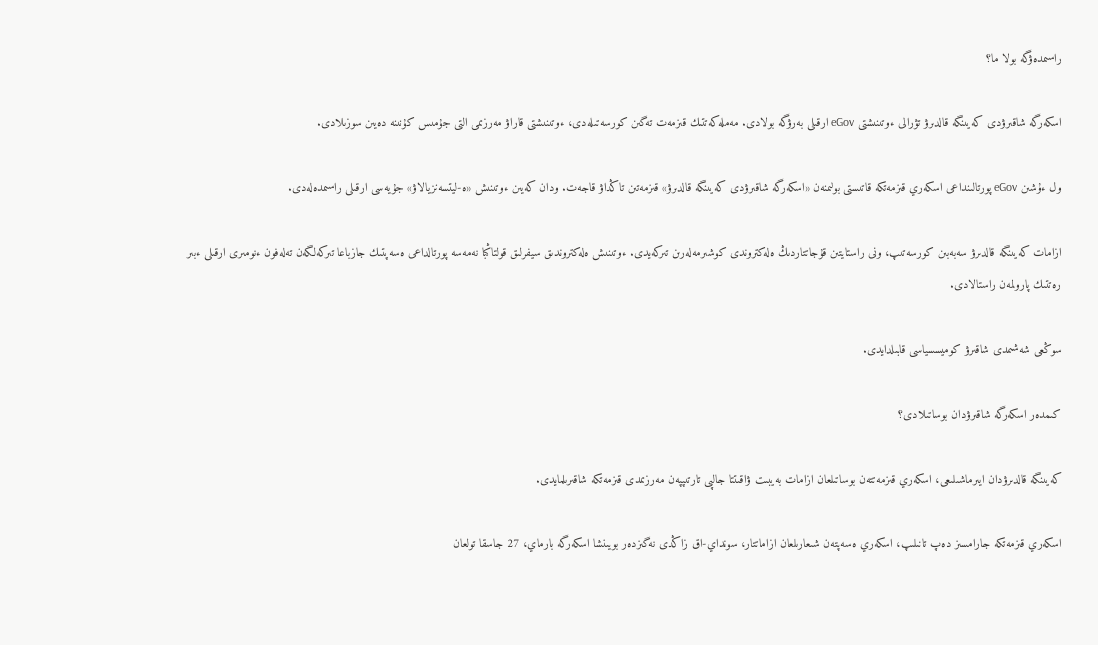راسىمدەۋگە بولا ما؟

اسكەرگە شاقىرۋدى كەيىنگە قالدىرۋ تۋرالى ءوتىنىشتى eGov ارقىلى بەرۋگە بولادى. مەملەكەتتىك قىزمەت تەگىن كورسەتىلەدى، ءوتىنىشتى قاراۋ مەرزىمى التى جۇمىس كۇنىنە دەيىن سوزىلادى.

ول ءۇشىن eGov پورتالىنداعى اسكەري قىزمەتكە قاتىستى بولىمنەن «اسكەرگە شاقىرۋدى كەيىنگە قالدىرۋ» قىزمەتىن تاڭداۋ قاجەت. ودان كەيىن ءوتىنىش «ە-ليتسەنزيالاۋ» جۇيەسى ارقىلى راسىمدەلەدى.

ازامات كەيىنگە قالدىرۋ سەبەبىن كورسەتىپ، ونى راستايتىن قۇجاتتاردىڭ ەلەكتروندى كوشىرمەلەرىن تىركەيدى. ءوتىنىش ەلەكتروندىق سيفرلىق قولتاڭبا نەمەسە پورتالداعى ەسەپتىك جازباعا تىركەلگەن تەلەفون ءنومىرى ارقىلى ءبىر رەتتىك پارولمەن راستالادى.

سوڭعى شەشىمدى شاقىرۋ كوميسسياسى قابىلدايدى.

كىمدەر اسكەرگە شاقىرۋدان بوساتىلادى؟

كەيىنگە قالدىرۋدان ايىرماشىلىعى، اسكەري قىزمەتتەن بوساتىلعان ازامات بەيبىت ۋاقىتتا جالپى تارتىپپەن مەرزىمدى قىزمەتكە شاقىرىلمايدى.

اسكەري قىزمەتكە جارامسىز دەپ تانىلىپ، اسكەري ەسەپتەن شىعارىلعان ازاماتتار، سونداي-اق زاڭدى نەگىزدەر بويىنشا اسكەرگە بارماي، 27 جاسقا تولعان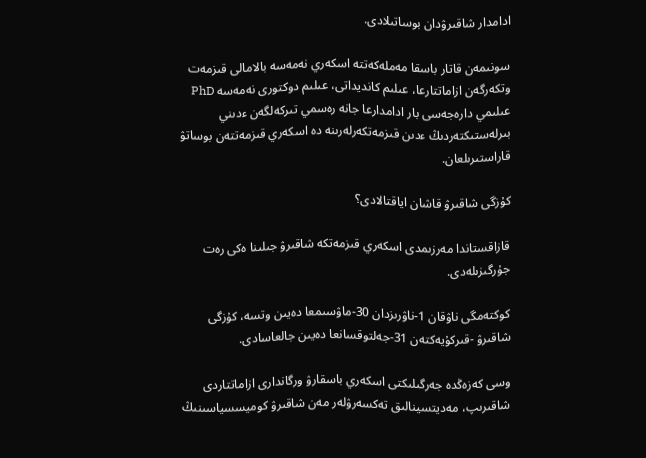ادامدار شاقىرۋدان بوساتىلادى.

سونىمەن قاتار باسقا مەملەكەتتە اسكەري نەمەسە بالامالى قىزمەت وتكەرگەن ازاماتتارعا، عىلىم كانديداتى، عىلىم دوكتورى نەمەسە PhD عىلىمي دارەجەسى بار ادامدارعا جانە رەسمي تىركەلگەن ءدىني بىرلەستىكتەردىڭ ءدىن قىزمەتكەرلەرىنە دە اسكەري قىزمەتتەن بوساتۋ قاراستىرىلعان.

كۇزگى شاقىرۋ قاشان اياقتالادى؟

قازاقستاندا مەرزىمدى اسكەري قىزمەتكە شاقىرۋ جىلىنا ەكى رەت جۇرگىزىلەدى.

كوكتەمگى ناۋقان 1-ناۋرىزدان 30-ماۋسىمعا دەيىن وتسە، كۇزگى شاقىرۋ -قىركۇيەكتەن 31-جەلتوقسانعا دەيىن جالعاسادى.

وسى كەزەڭدە جەرگىلىكتى اسكەري باسقارۋ ورگاندارى ازاماتتاردى شاقىرىپ، مەديتسينالىق تەكسەرۋلەر مەن شاقىرۋ كوميسسياسىنىڭ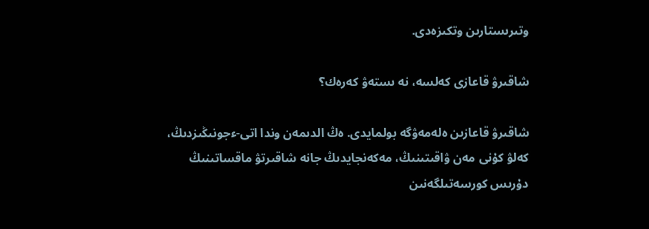وتىرىستارىن وتكىزەدى.

شاقىرۋ قاعازى كەلسە، نە ىستەۋ كەرەك؟

شاقىرۋ قاعازىن ەلەمەۋگە بولمايدى. ەڭ الدىمەن وندا اتى-ءجونىڭىزدىڭ، كەلۋ كۇنى مەن ۋاقىتىنىڭ، مەكەنجايدىڭ جانە شاقىرتۋ ماقساتىنىڭ دۇرىس كورسەتىلگەنىن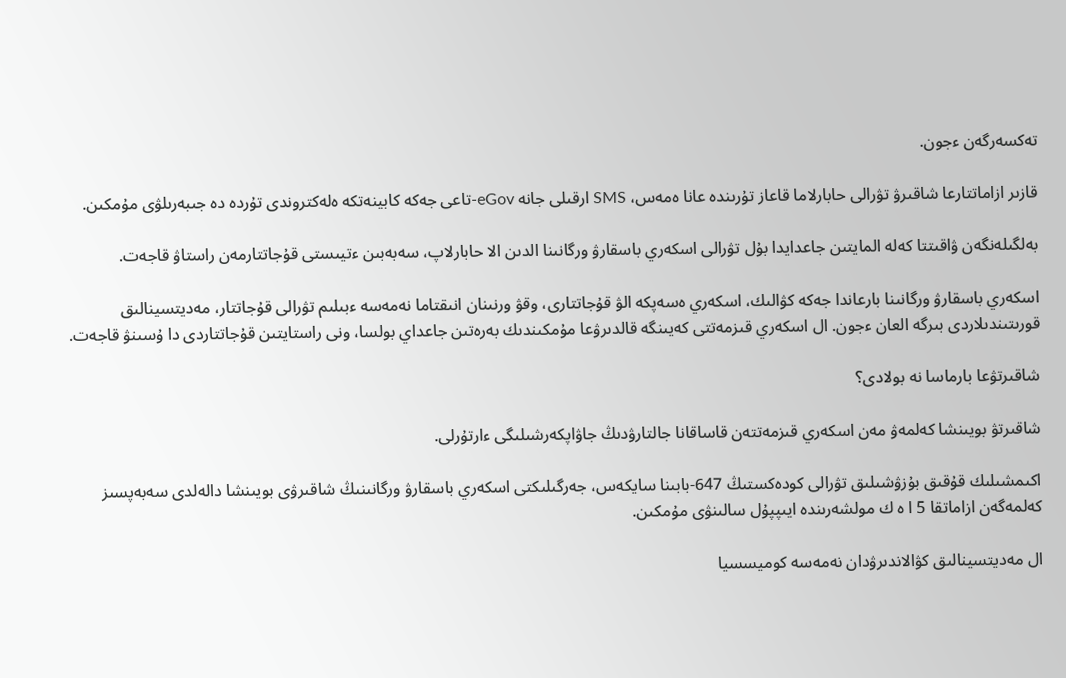تەكسەرگەن ءجون.

قازىر ازاماتتارعا شاقىرۋ تۋرالى حابارلاما قاعاز تۇرىندە عانا ەمەس، SMS ارقىلى جانە eGov-تاعى جەكە كابينەتكە ەلەكتروندى تۇردە دە جىبەرىلۋى مۇمكىن.

بەلگىلەنگەن ۋاقىتتا كەلە المايتىن جاعدايدا بۇل تۋرالى اسكەري باسقارۋ ورگانىنا الدىن الا حابارلاپ، سەبەبىن ءتيىستى قۇجاتتارمەن راستاۋ قاجەت.

اسكەري باسقارۋ ورگانىنا بارعاندا جەكە كۋالىك، اسكەري ەسەپكە الۋ قۇجاتتارى، وقۋ ورنىنان انىقتاما نەمەسە ءبىلىم تۋرالى قۇجاتتار، مەديتسينالىق قورىتىندىلاردى بىرگە العان ءجون. ال اسكەري قىزمەتتى كەيىنگە قالدىرۋعا مۇمكىندىك بەرەتىن جاعداي بولسا، ونى راستايتىن قۇجاتتاردى دا ۇسىنۋ قاجەت.

شاقىرتۋعا بارماسا نە بولادى؟

شاقىرتۋ بويىنشا كەلمەۋ مەن اسكەري قىزمەتتەن قاساقانا جالتارۋدىڭ جاۋاپكەرشىلىگى ءارتۇرلى.

اكىمشىلىك قۇقىق بۇزۋشىلىق تۋرالى كودەكستىڭ 647-بابىنا سايكەس، جەرگىلىكتى اسكەري باسقارۋ ورگانىنىڭ شاقىرۋى بويىنشا دالەلدى سەبەپسىز كەلمەگەن ازاماتقا 5 ا ە ك مولشەرىندە ايىپپۇل سالىنۋى مۇمكىن.

ال مەديتسينالىق كۋالاندىرۋدان نەمەسە كوميسسيا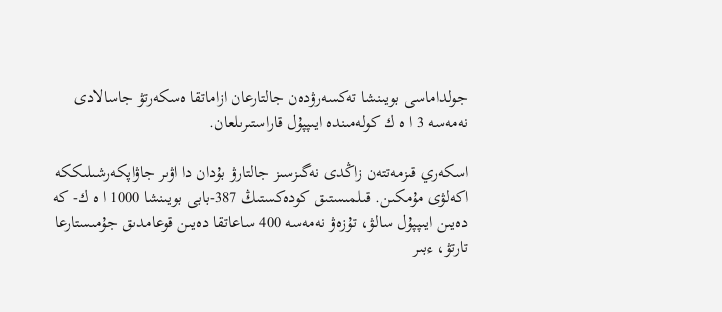جولداماسى بويىنشا تەكسەرۋدەن جالتارعان ازاماتقا ەسكەرتۋ جاسالادى نەمەسە 3 ا ە ك كولەمىندە ايىپپۇل قاراستىرىلعان.

اسكەري قىزمەتتەن زاڭدى نەگىزسىز جالتارۋ بۇدان دا اۋىر جاۋاپكەرشىلىككە اكەلۋى مۇمكىن. قىلمىستىق كودەكستىڭ 387-بابى بويىنشا 1000 ا ە ك- كە دەيىن ايىپپۇل سالۋ، تۇزەۋ نەمەسە 400 ساعاتقا دەيىن قوعامدىق جۇمىستارعا تارتۋ، ءبىر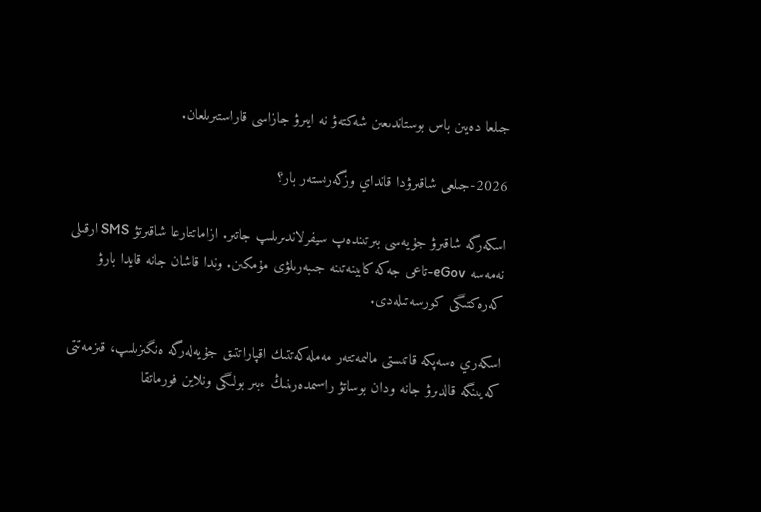جىلعا دەيىن باس بوستاندىعىن شەكتەۋ نە ايىرۋ جازاسى قاراستىرىلعان.

2026-جىلعى شاقىرۋدا قانداي وزگەرىستەر بار؟

اسكەرگە شاقىرۋ جۇيەسى بىرتىندەپ سيفرلاندىرىلىپ جاتىر. ازاماتتارعا شاقىرتۋ SMS ارقىلى نەمەسە eGov-تاعى جەكە كابينەتىنە جىبەرىلۋى مۇمكىن. وندا قاشان جانە قايدا بارۋ كەرەكتىگى كورسەتىلەدى.

اسكەري ەسەپكە قاتىستى مالىمەتتەر مەملەكەتتىك اقپاراتتىق جۇيەلەرگە ەنگىزىلىپ، قىزمەتتى كەيىنگە قالدىرۋ جانە ودان بوساتۋ راسىمدەرىنىڭ ءبىر بولىگى ونلاين فورماتقا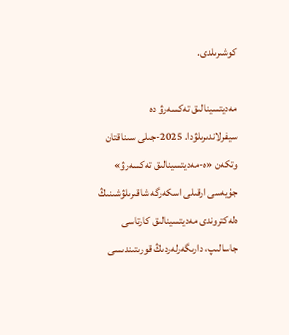كوشىرىلدى.

مەديتسينالىق تەكسەرۋ دە سيفرلاندىرىلۋدا. 2025-جىلى سىناقتان وتكەن «ە-مەديتسينالىق تەكسەرۋ» جۇيەسى ارقىلى اسكەرگە شاقىرىلۋشىنىڭ ەلەكتروندى مەديتسينالىق كارتاسى جاسالىپ، دارىگەرلەردىڭ قورىتىندىسى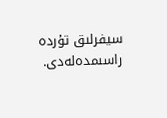سيفرلىق تۇردە راسىمدەلەدى.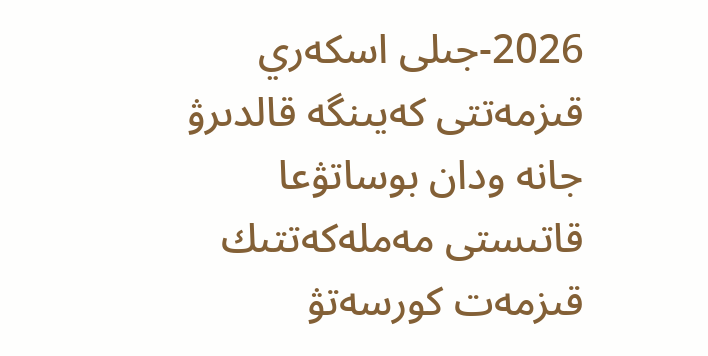2026-جىلى اسكەري قىزمەتتى كەيىنگە قالدىرۋ جانە ودان بوساتۋعا قاتىستى مەملەكەتتىك قىزمەت كورسەتۋ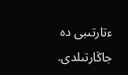ءتارتىبى دە جاڭارتىلدى.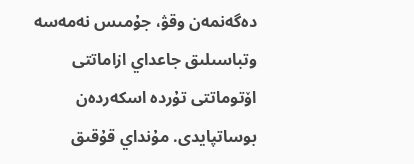دەگەنمەن وقۋ، جۇمىس نەمەسە وتباسىلىق جاعداي ازاماتتى اۆتوماتتى تۇردە اسكەردەن بوساتپايدى. مۇنداي قۇقىق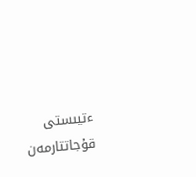ءتيىستى قۇجاتتارمەن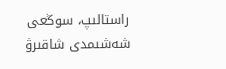راستالىپ، سوڭعى شەشىمدى شاقىرۋ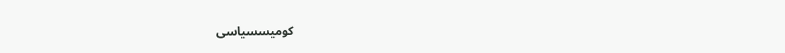كوميسسياسى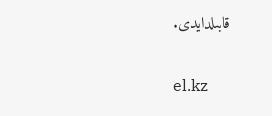قابىلدايدى.

el.kz